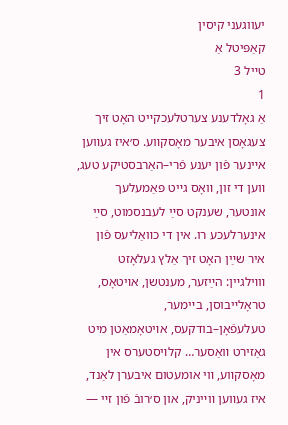יעווגעני קיסין
קאַפּיטל אַ
טײל 3
1
אַ גאָלדענע צערטלעכקײט האָט זיך צעגאָסן איבער מאָסקװע. ס׳איז געװען אײנער פֿון יענע פֿרי–האַרבסטיקע טעג, װען די זון, װאָס גײט פּאַמעלעך אונטער, שענקט סײַ לעבנסמוט, סײַ אינערלעכע רו. אין די כװאַליעס פֿון איר שײַן האָט זיך אַלץ געלאָזט װױלגײן: הײַזער, מענטשן, אױטאָס, טראָלײבוסן, בײמער, טעלעפֿאָן–בודקעס, אױטאָמאַטן מיט גאַזירט װאַסער… קלױסטערס אין מאָסקװע, װי אומעטום איבערן לאַנד, איז געװען װײניק, און ס׳רובֿ פֿון זײ —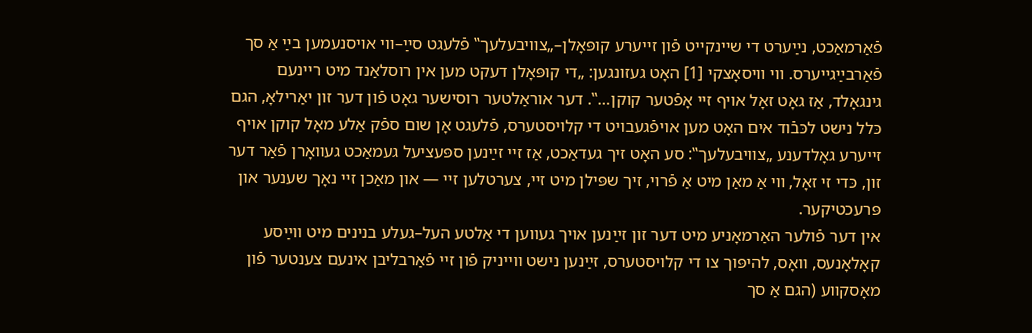פֿאַרמאַכט, נײַערט די שײנקײט פֿון זײערע קופּאָלן–„צװיבעלעך‟ פֿלעגט סײַ–װי אױסנעמען בײַ אַ סך פֿאַרבײַגײערס. װי װיסאָצקי [1] האָט געזונגען: „די קופּאָלן דעקט מען אין רוסלאַנד מיט ריינעם גינגאָלד, אַז גאָט זאָל אויף זיי אָפֿטער קוקן…‟. דער אוראַלטער רוסישער גאָט פֿון דער זון יאַרילאָ, הגם כּלל נישט לכּבֿוד אים האָט מען אױפֿגעבױט די קלױסטערס, פֿלעגט אָן שום ספֿק אַלע מאָל קוקן אױף זײערע גאָלדענע „צװיבעלעך‟: סע האָט זיך געדאַכט, אַז זײ זײַנען ספּעציעל געמאַכט געװאָרן פֿאַר דער זון, כּדי זי זאָל, װי אַ מאַן מיט אַ פֿרױ, זיך שפּילן מיט זײ, צערטלען זײ — און מאַכן זײ נאָך שענער און פּרעכטיקער.
אין דער פֿולער האַרמאָניע מיט דער זון זײַנען אױך געװען די אַלטע העל–געלע בנינים מיט װײַסע קאָלאָנעס, װאָס, להיפּוך צו די קלױסטערס, זײַנען נישט װײניק פֿון זײ פֿאַרבליבן אינעם צענטער פֿון מאָסקװע (הגם אַ סך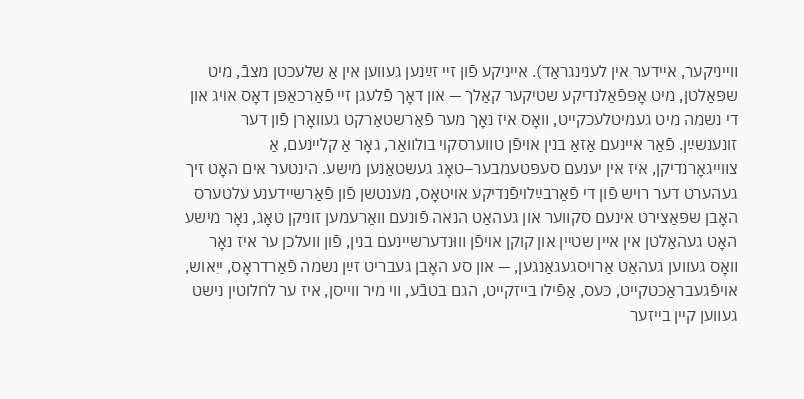װײניקער, אײדער אין לענינגראַד). אײניקע פֿון זײ זײַנען געװען אין אַ שלעכטן מצבֿ, מיט שפּאַלטן, מיט אָפּפֿאַלנדיקע שטיקער קאַלך — און דאָך פֿלעגן זײ פֿאַרכאַפּן דאָס אױג און די נשמה מיט געמיטלעכקײט, װאָס איז נאָך מער פֿאַרשטאַרקט געװאָרן פֿון דער זונענשײַן. פֿאַר אײנעם אַזאַ בנין אױפֿן טװערסקױ בולװאַר, גאָר אַ קלײנעם, אַ צװײגאָרנדיקן, איז אין יענעם סעפּטעמבער–טאָג געשטאַנען מישע. הינטער אים האָט זיך געהערט דער רױש פֿון די פֿאַרבײַלױפֿנדיקע אױטאָס, מענטשן פֿון פֿאַרשײדענע עלטערס האָבן שפּאַצירט אינעם סקװער און געהאַט הנאה פֿונעם װאַרעמען זוניקן טאָג, נאָר מישע האָט געהאַלטן אין אײן שטײן און קוקן אױפֿן װוּנדערשײנעם בנין, פֿון װעלכן ער איז נאָר װאָס געװען געהאַט אַרױסגעגאַנגען, — און סע האָבן געבריט זײַן נשמה פֿאַרדראָס, ייִאוש, אױפֿגעבראַכטקײט, כּעס, אַפֿילו בײזקײט, הגם בטבֿע, װי מיר װייסן, איז ער לחלוטין נישט געװען קײן בײזער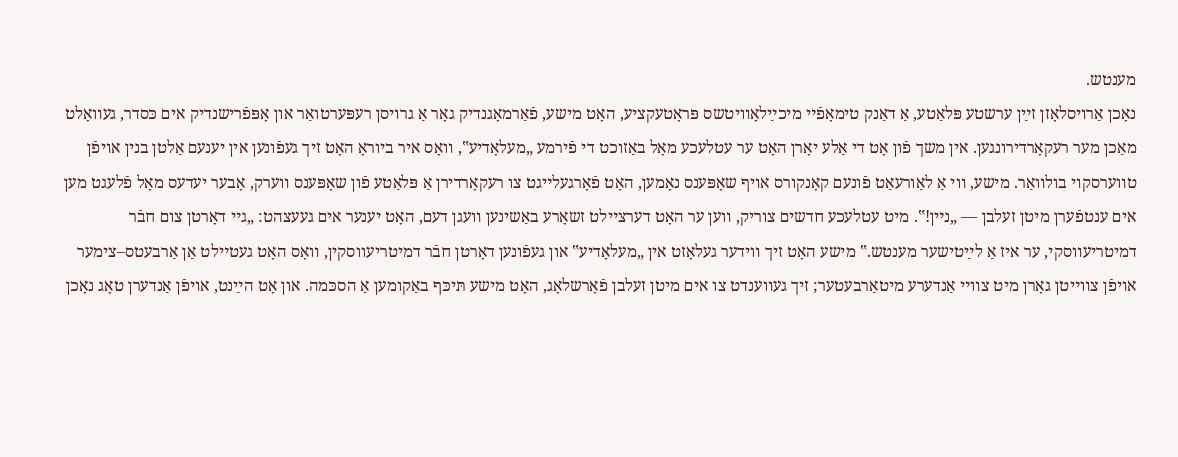מענטש.
נאָכן אַרױסלאָזן זײַן ערשטע פּלאַטע, אַ דאַנק טימאָפֿײ מיכײַלאָװיטשס פּראָטעקציע, האָט מישע, פֿאַרמאָגנדיק גאָר אַ גרױסן רעפּערטואַר און אָפּפֿרישנדיק אים כּסדר, געװאָלט מאַכן מער רעקאָרדירונגען. אין משך פֿון אָט די אַלע יאָרן האָט ער עטלעכע מאָל באַזוכט די פֿירמע „מעלאָדיע‟, װאָס איר ביוראָ האָט זיך געפֿונען אין יענעם אַלטן בנין אױפֿן טװערסקױ בולװאַר. מישע, װי אַ לאַורעאַט פֿונעם קאָנקורס אױף שאָפּענס נאָמען, האָט פֿאָרגעלײגט צו רעקאָרדירן אַ פּלאַטע פֿון שאָפּענס װערק, אָבער יעדעס מאָל פֿלעגט מען אים ענטפֿערן מיטן זעלבן — „נײן!‟. מיט עטלעכע חדשים צוריק, װען ער האָט דערצײלט זשאָרע באַשינען װעגן דעם, האָט יענער אים געעצהט: „גײ דאָרטן צום חבֿר דמיטריעװסקי, ער איז אַ לײַטישער מענטש.‟ מישע האָט זיך װידער געלאָזט אין „מעלאָדיע‟ און געפֿונען דאָרטן חבֿר דמיטריעווסקין, װאָס האָט געטײלט אַן אַרבעטס–צימער אױפֿן צװײטן גאָרן מיט צװײ אַנדערע מיטאַרבעטער; זיך געװענדט צו אים מיטן זעלבן פֿאָרשלאָג, האָט מישע תּיכּף באַקומען אַ הסכּמה. און אָט הײַנט, אױפֿן אַנדערן טאָג נאָכן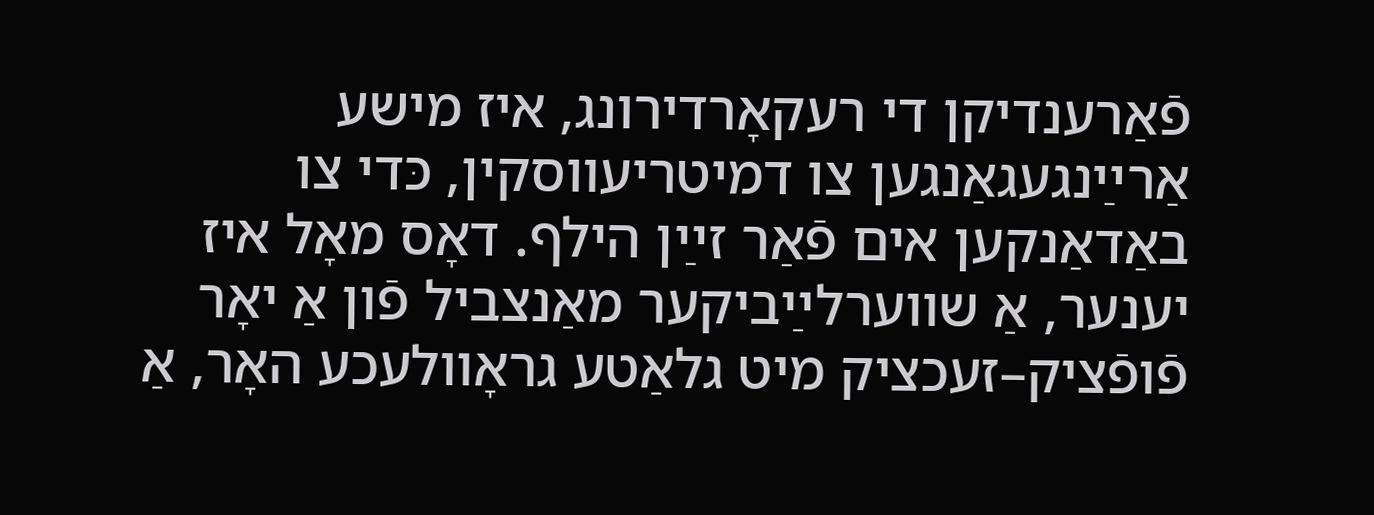פֿאַרענדיקן די רעקאָרדירונג, איז מישע אַרײַנגעגאַנגען צו דמיטריעװסקין, כּדי צו באַדאַנקען אים פֿאַר זײַן הילף. דאָס מאָל איז יענער, אַ שװערלײַביקער מאַנצביל פֿון אַ יאָר פֿופֿציק–זעכציק מיט גלאַטע גראָװלעכע האָר, אַ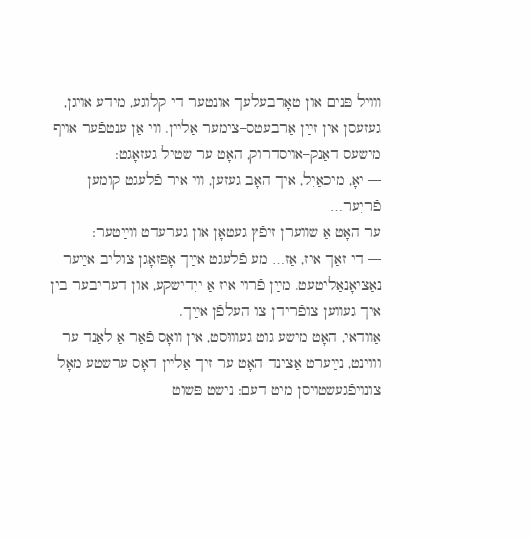װױל פּנים און טאָרבעלעך אונטער די קלוגע, מידע אױגן, געזעסן אין זײַן אַרבעטס–צימער אַלײן. װי אַן ענטפֿער אױף מישעס דאַנק–אױסדרוק, האָט ער שטיל געזאָגט:
— יאָ, מיכאַיִל, איך האָב געזען, װי איר פֿלעגט קומען פֿריִער…
ער האָט אַ שװערן זיפֿץ געטאָן און גערעדט װײַטער:
— די זאַך איז, אַז… מע פֿלעגט אײַך אָפּזאָגן צוליב אײַער נאַציאָנאַליטעט. מײַן פֿרױ איז אַ ייִדישקע, און דעריבער בין איך געװען צופֿרידן צו העלפֿן אײַך.
אַװדאי, האָט מישע גוט געװוּסט, אין װאָס פֿאַר אַ לאַנד ער וווינט, נײַערט אַצינד האָט ער זיך אַלײן דאָס ערשטע מאָל צונױפֿגעשטױסן מיט דעם: נישט פּשוט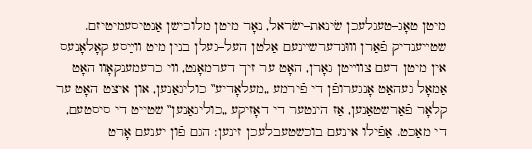מיטן טאָג–טעגלעכן שׂינאת–ישׂראל, נאָר מיטן מלוכישן אַנטיסעמיטיזם. שטײענדיק פֿאַרן װוּנדערשײנעם אַלטן העל–געלן בנין מיט װײַסע קאָלאָנעס אין מיטן דעם צװײטן גאָרן, האָט ער זיך דערמאָנט, װי כרעמענקאָװ האָט אַמאָל געהאַט אָנגערופֿן די פֿירמע „מעלאָדיע‟ כוליגאַנען, און איצט האָט ער קלאָר פֿאַרשטאַנען, אַז הינטער די דאָזיקע „כוליגאַנען‟ שטייט די סיסטעם, די מאַכט. אַפֿילו אינעם בוכשטעבלעכן זינען: הגם פֿון יענעם אָרט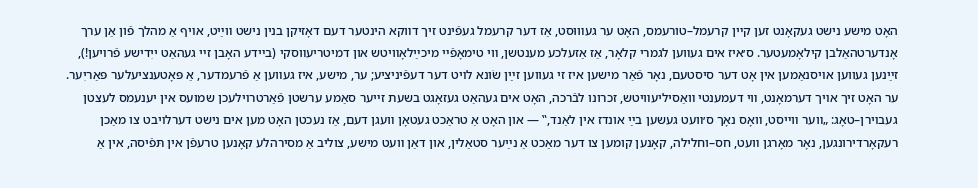האָט מישע נישט געקאָנט זען קײן קרעמל–טורעמס, האָט ער געװוּסט, אַז דער קרעמל געפֿינט זיך דװקא הינטער דעם דאָזיקן בנין נישט װײַט, אױף אַ מהלך פֿון אַן ערך אָנדערטהאַלבן קילאָמעטער. ס׳איז אים געװען לגמרי קלאָר, אַז אַזעלכע מענטשן, װי טימאָפֿײ מיכײַלאָװיטש און דמיטריעװסקי (בײדע האָבן זײ געהאַט ייִדישע פֿרױען!), זײַנען געווען אױסנאַמען אין אָט דער סיסטעם, נאָר פֿאַר מישען איז זי געווען זײַן שׂונא לױט דער דעפֿיניציע; ער, מישע, איז געװען אַ פֿרעמדער, אַ פּאָטענציעלער פּאַריִער. ער האָט זיך אױך דערמאָנט, װי דעמענטי װאַסיליעװיטש, זכרונו לבֿרכה, האָט אים געהאַט געזאָגט בשעת זײער סאַמע ערשטן פֿאַרטרױלעכן שמועס אין יענעמס לעצטן געבױרן–טאָג: „װער װײסט, װאָס נאָך ס׳װעט געשען בײַ אונדז אין לאַנד,‟ — און האָט אַ טראַכט געטאָן װעגן דעם, אַז נעכטן האָט מען אים נישט דערלױבט צו מאַכן רעקאָרדירונגען, נאָר מאָרגן װעט, חס–וחלילה, קאָנען קומען צו דער מאַכט אַ נײַער סטאַלין, און דאַן װעט מישע, צוליב אַ מסירהלע קאָנען טרעפֿן אין תּפֿיסה, אין אַ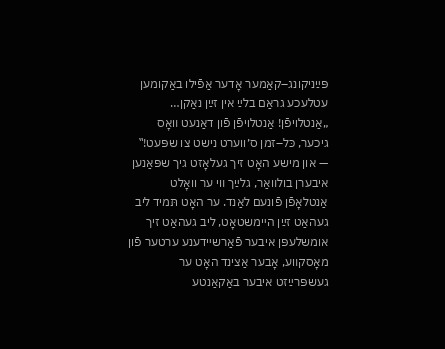פּײַניקונג–קאַמער אָדער אַפֿילו באַקומען עטלעכע גראַם בלײַ אין זײַן נאַקן…
„אַנטלױפֿן! אַנטלױפֿן פֿון דאַנעט װאָס גיכער, כּל–זמן ס׳ווערט נישט צו שפּעט!‟ — און מישע האָט זיך געלאָזט גיך שפּאַנען איבערן בולװאַר, גלײַך װי ער וואָלט אַנטלאָפֿן פֿונעם לאַנד. ער האָט תּמיד ליב געהאַט זײַן הײמשטאָט, ליב געהאַט זיך אומשלעפּן איבער פֿאַרשײדענע ערטער פֿון מאָסקװע, אָבער אַצינד האָט ער געשפּרײַזט איבער באַקאַנטע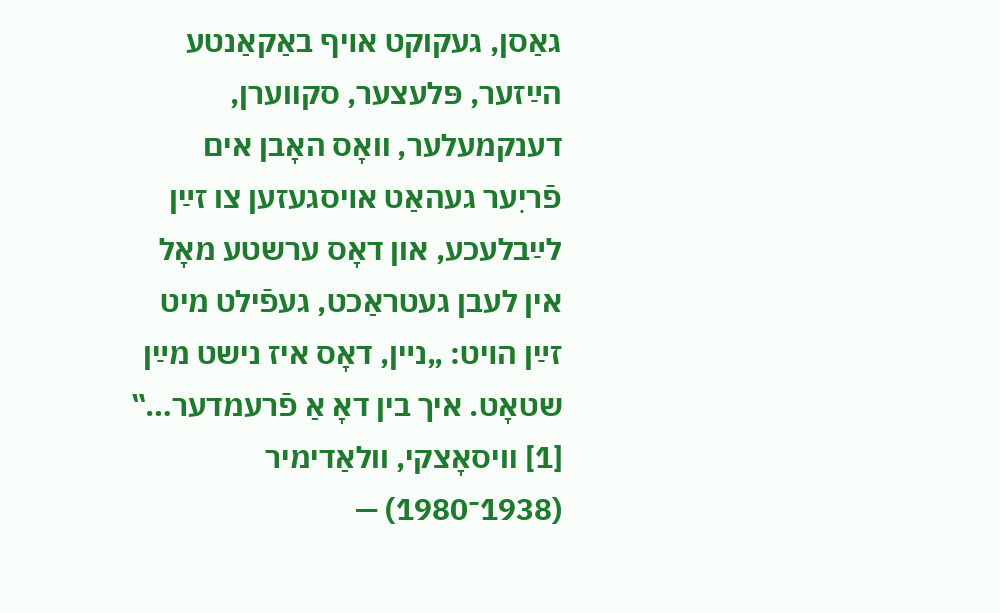גאַסן, געקוקט אױף באַקאַנטע הײַזער, פּלעצער, סקװערן, דענקמעלער, װאָס האָבן אים פֿריִער געהאַט אױסגעזען צו זײַן לײַבלעכע, און דאָס ערשטע מאָל אין לעבן געטראַכט, געפֿילט מיט זײַן הױט: „נײן, דאָס איז נישט מײַן שטאָט. איך בין דאָ אַ פֿרעמדער…‟
[1] װיסאָצקי, וולאַדימיר (1938־1980) —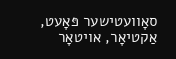סאָוועטישער פּאָעט, אַקטיאָר, אויטאָר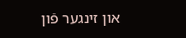און זינגער פֿון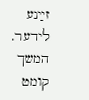זײַנע לידער.
המשך קומט